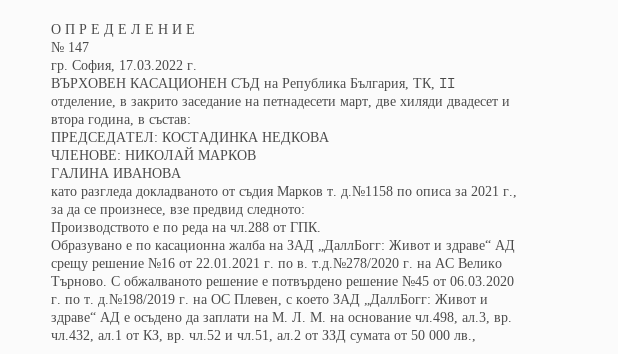О П Р Е Д Е Л Е Н И Е
№ 147
гр. София, 17.03.2022 г.
ВЪРХОВЕН КАСАЦИОНЕН СЪД на Република България, ТК, II отделение, в закрито заседание на петнадесети март, две хиляди двадесет и втора година, в състав:
ПРЕДСЕДАТЕЛ: КОСТАДИНКА НЕДКОВА
ЧЛЕНОВЕ: НИКОЛАЙ МАРКОВ
ГАЛИНА ИВАНОВА
като разгледа докладваното от съдия Марков т. д.№1158 по описа за 2021 г., за да се произнесе, взе предвид следното:
Производството е по реда на чл.288 от ГПК.
Образувано е по касационна жалба на ЗАД „ДаллБогг: Живот и здраве“ АД срещу решение №16 от 22.01.2021 г. по в. т.д.№278/2020 г. на АС Велико Търново. С обжалваното решение е потвърдено решение №45 от 06.03.2020 г. по т. д.№198/2019 г. на ОС Плевен, с което ЗАД „ДаллБогг: Живот и здраве“ АД е осъдено да заплати на М. Л. М. на основание чл.498, ал.3, вр. чл.432, ал.1 от КЗ, вр. чл.52 и чл.51, ал.2 от ЗЗД сумата от 50 000 лв.,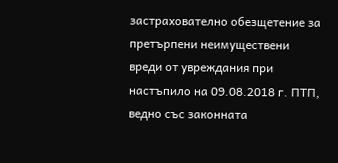застрахователно обезщетение за претърпени неимуществени вреди от увреждания при настъпило на 09.08.2018 г. ПТП, ведно със законната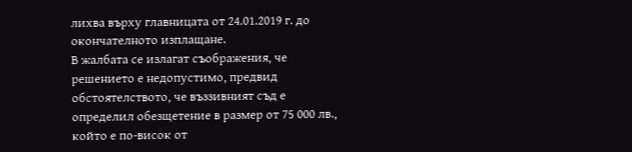лихва върху главницата от 24.01.2019 г. до окончателното изплащане.
В жалбата се излагат съображения, че решението е недопустимо, предвид обстоятелството, че въззивният съд е определил обезщетение в размер от 75 000 лв., който е по-висок от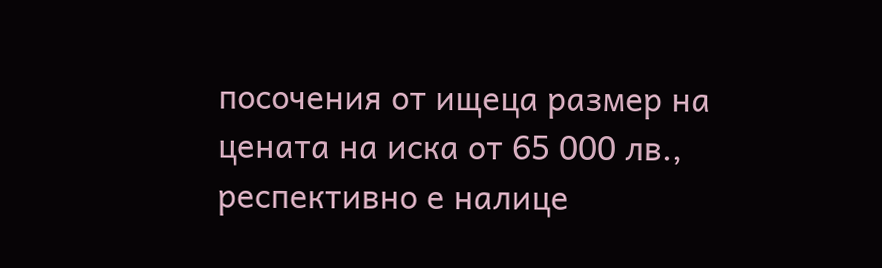посочения от ищеца размер на цената на иска от 65 000 лв., респективно е налице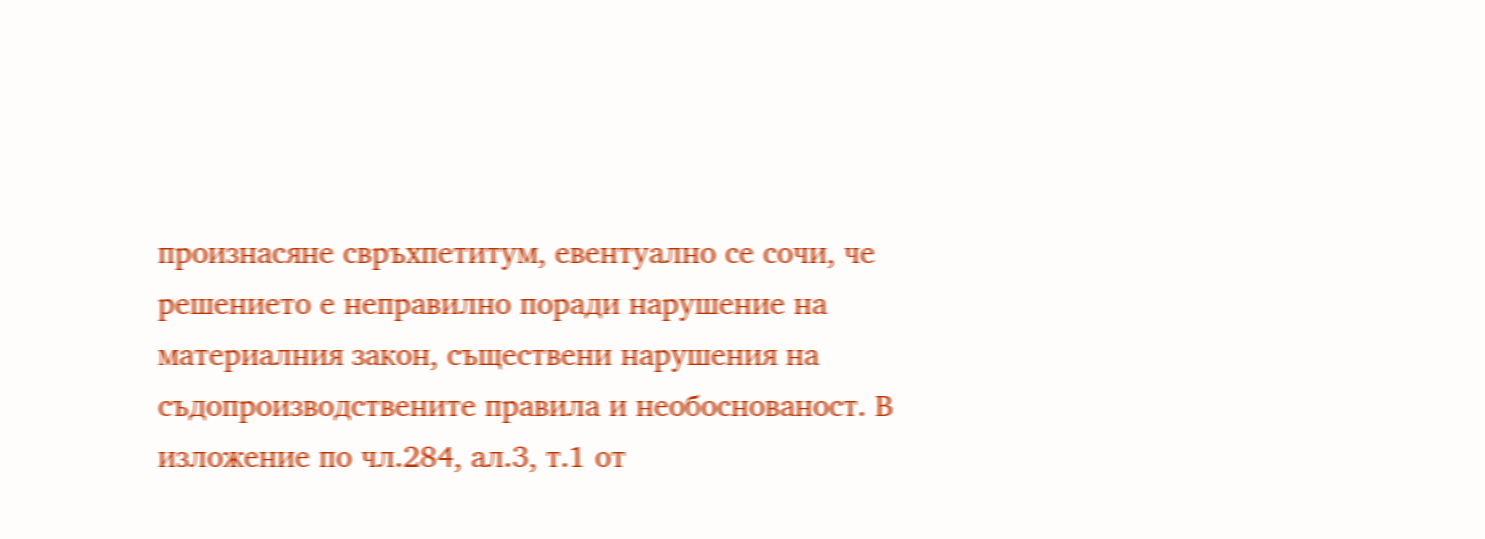произнасяне свръхпетитум, евентуално се сочи, че решението е неправилно поради нарушение на материалния закон, съществени нарушения на съдопроизводствените правила и необоснованост. В изложение по чл.284, ал.3, т.1 от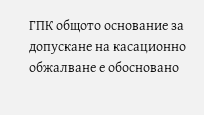ГПК общото основание за допускане на касационно обжалване е обосновано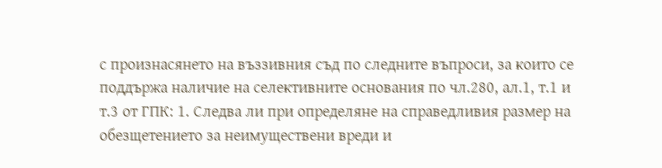с произнасянето на въззивния съд по следните въпроси, за които се поддържа наличие на селективните основания по чл.280, ал.1, т.1 и т.3 от ГПК: 1. Следва ли при определяне на справедливия размер на обезщетението за неимуществени вреди и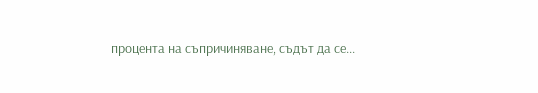процента на съпричиняване, съдът да се...